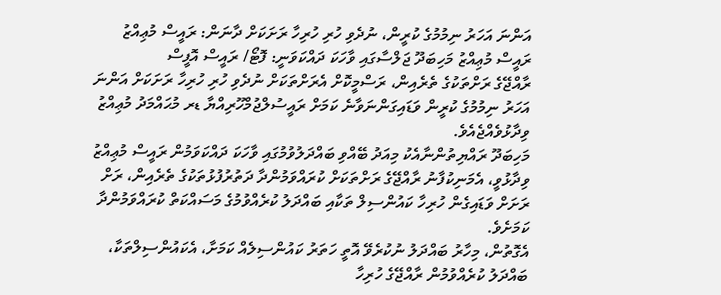އަންނަ އަހަރު ނިމުމުގެ ކުރީން، ނުދެވި ހުރި ހުރިހާ ރަށަކަށް ދާނަން: ރައީސް މުޢިއްޒު
ރައީސް މުޢިއްޒު މަހިބަދޫ ޖަލްސާގައި ވާހަކަ ދައްކަވަނީ: ފޮޓޯ/ ރައީސް އޮފީސް
ރާއްޖޭގެ ރަށްތަކުގެ ތެރެއިން، ރަސްމީކޮށް އެރަށްތަކަށް ނުދެވި ހުރި ހުރިހާ ރަށަކަށް އަންނަ އަހަރު ނިމުމުގެ ކުރީން ވަޑައިގަންނަވާނެ ކަމަށް ރައީސުލްޖުމްހޫރިއްޔާ ޑރ މުޙައްމަދު މުޢިއްޒު ވިދާޅުވެއްޖެއެވެ.
މަހިބަދޫ ރައްޔިތުންނާއެކު މިއަދު ބޭއްވި ބައްދަލުވުމުގައި ވާހަކަ ދައްކަވަމުން ރައީސް މުޢިއްޒު ވިދާޅުވީ، އެމަނިކުފާނު ރާއްޖޭގެ ރަށްތަކަށް ކުރައްވަމުންދާ ދަތުރުފުޅުތަކުގެ ތެރެއިން، ރަށް ރަށަށް ވަޑައިގެން ހުރިހާ ކައުންސިލް ތަކާއި ބައްދަލު ކުރެއްވުމުގެ މަސައްކަތް ކުރައްވަމުންދާ ކަމަށެވެ.
އެގޮތުން، މިހާރު ބައްދަލު ނުކުރެވޭ އޮތީ ހަތަރު ކައުންސިލެއް ކަމަށާ، އެކައުންސިލްތަކާ، ބައްދަލު ކުރެއްވުމުން ރާއްޖޭގެ ހުރިހާ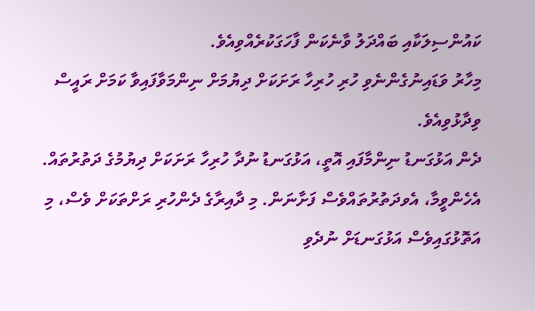ކައުންސިލަކާއި ބައްދަލު ވާނެކަން ފާހަގަކުރެއްވިއެވެ.
މިހާރު ވަޑައިނުގެންނެވި ހުރި ހުރިހާ ރަށަކަށް ދިޔުމަށް ނިންމަވާފައިވާ ކަމަށް ރައީސް ވިދާޅުވިއެވެ.
ދެން އަޅުގަނޑު ނިންމާފައި އޮތީ، އަޅުގަނޑު ނުދާ ހުރިހާ ރަށަކަށް ދިޔުމުގެ ދަތުރުތައް. އެހެންވީމާ، އެވދަތުރުތައްވެސް ފަށާނަން. މި ދާއިރާގެ ދެންހުރި ރަށްތަކަށް ވެސް، މި އަތޮޅުގައިވެސް އަޅުގަނޑަށް ނުދެވި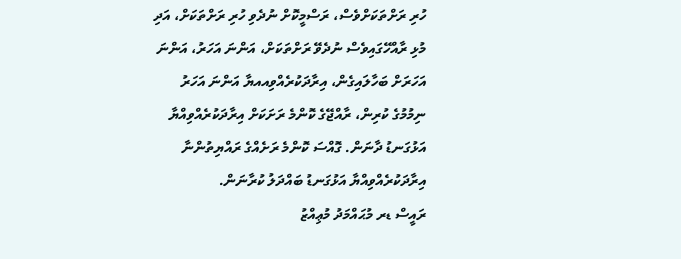ހުރި ރަށްތަކަށްވެސް، ރަސްމީކޮށް ނުދެވި ހުރި ރަށްތަކަށް، އަދި މުޅި ރާއްހޭގައިވެސް ނުދެވޭ ރަށްތަކަށް، އަންނަ އަހަރު، އަންނަ އަހަރަށް ބަހާލައިގެން، އިރާދަކުރެއްވިއއޔާ އަންނަ އަހަރު ނިމުމުގެ ކުރިން، ރާއްޖޭގެ ކޮންމެ ރަށަކަށް އިރާދަކުރެއްވިއްޔާ އަޅުގަނޑު ދާނަން. ގޮއްސަ ކޮންމެ ރަށެއްގެ ރައްޔިތުންނާ އިރާދަކުރެއްވިއްޔާ އަޅުގަނޑު ބައްދަލު ކުރާނަން.
ރައީސް ޑރ މުޙައްމަދު މުޢިއްޒު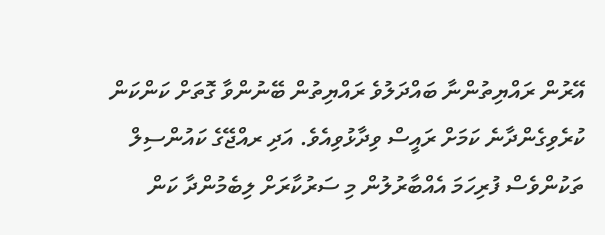އޭރުން ރައްޔިތުންނާ ބައްދަލުވެ ރައްޔިތުން ބޭނުންވާ ގޮތަށް ކަންކަން ކުރެވިގެންދާނެ ކަމަށް ރައީސް ވިދާޅުވިއެވެ. އަދި ރއްޖޭގެ ކައުންސިލް ތަކުންވެސް ފުރިހަމަ އެއްބާރުލުން މި ސަރުކާރަށް ލިބެމުންދާ ކަން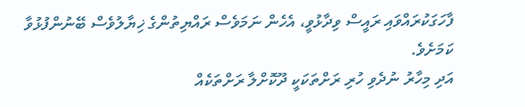ފާހަގަކުރައްވައި ރައީސް ވިދާޅުވީ، އެހެން ނަމަވެސް ރައްޔިތުންގެ ޚިޔާލުވެސް ބޭނުންފުޅުވާ ކަމަށެވެ.
އަދި މިހާރު ނުދެވި ހުރި ރަށްތަކަކީ ދޫކޮށްލާ ރަށްތަކެއް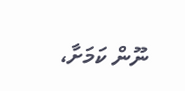ނޫން ކަމަށާ،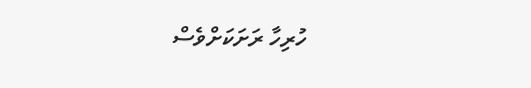ހުރިހާ ރަށަކަށްވެސް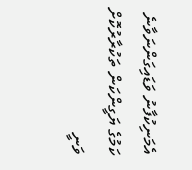އެމަނިކުފާނު ވަޑައިގަންނަވާނެ ކަމުގެ ޔަގީންކަން ތަކުރާރުކޮށް ވަނީ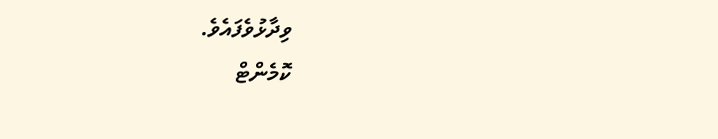ވިދާޅުވެފައެވެ.
ކޮމެންޓް